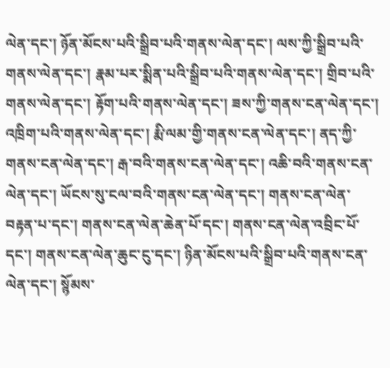ལེན་དང་། ཉོན་མོངས་པའི་སྒྲིབ་པའི་གནས་ལེན་དང་། ལས་ཀྱི་སྒྲིབ་པའི་གནས་ལེན་དང་། རྣམ་པར་སྨིན་པའི་སྒྲིབ་པའི་གནས་ལེན་དང་། གྲིབ་པའི་གནས་ལེན་དང་། རྟོག་པའི་གནས་ལེན་དང་། ཟས་ཀྱི་གནས་ངན་ལེན་དང་། འཁྲིག་པའི་གནས་ལེན་དང་། རྨི་ལམ་གྱི་གནས་ངན་ལེན་དང་། ནད་ཀྱི་གནས་ངན་ལེན་དང་། རྒ་བའི་གནས་ངན་ལེན་དང་། འཆི་བའི་གནས་ངན་ལེན་དང་། ཡོངས་སུ་ངལ་བའི་གནས་ངན་ལེན་དང་། གནས་ངན་ལེན་བརྟན་པ་དང་། གནས་ངན་ལེན་ཆེན་པོ་དང་། གནས་ངན་ལེན་འབྲིང་པོ་དང་། གནས་ངན་ལེན་ཆུང་ངུ་དང་། ཉིན་མོངས་པའི་སྒྲིབ་པའི་གནས་ངན་ལེན་དང་། སྙོམས་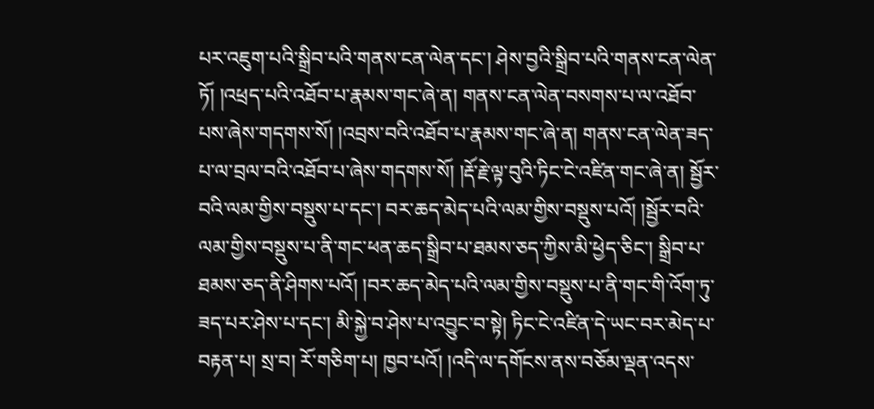པར་འཇུག་པའི་སྒྲིབ་པའི་གནས་ངན་ལེན་དང་། ཤེས་བྱའི་སྒྲིབ་པའི་གནས་ངན་ལེན་ཏོ། །འཕྲད་པའི་འཐོབ་པ་རྣམས་གང་ཞེ་ན། གནས་ངན་ལེན་བསགས་པ་ལ་འཐོབ་པས་ཞེས་གདགས་སོ། །འབྲས་བའི་འཐོབ་པ་རྣམས་གང་ཞེ་ན། གནས་ངན་ལེན་ཟད་པ་ལ་བྲལ་བའི་འཐོབ་པ་ཞེས་གདགས་སོ། །རྡོ་རྗེ་ལྟ་བུའི་ཏིང་ངེ་འཛིན་གང་ཞེ་ན། སྦྱོར་བའི་ལམ་གྱིས་བསྡུས་པ་དང་། བར་ཆད་མེད་པའི་ལམ་གྱིས་བསྡུས་པའོ། །སྦྱོར་བའི་ལམ་གྱིས་བསྡུས་པ་ནི་གང་ཕན་ཆད་སྒྲིབ་པ་ཐམས་ཅད་ཀྱིས་མི་ཕྱེད་ཅིང་། སྒྲིབ་པ་ཐམས་ཅད་ནི་ཤིགས་པའོ། །བར་ཆད་མེད་པའི་ལམ་གྱིས་བསྡུས་པ་ནི་གང་གི་འོག་ཏུ་ཟད་པར་ཤེས་པ་དང་། མི་སྐྱེ་བ་ཤེས་པ་འབྱུང་བ་སྟེ། ཏིང་ངེ་འཛིན་དེ་ཡང་བར་མེད་པ་བརྟན་པ། སྲ་བ། རོ་གཅིག་པ། ཁྱབ་པའོ། །འདི་ལ་དགོངས་ནས་བཅོམ་ལྡན་འདས་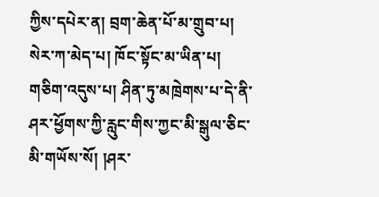ཀྱིས་དཔེར་ན། བྲག་ཆེན་པོ་མ་གྲུབ་པ། སེར་ཀ་མེད་པ། ཁོང་སྟོང་མ་ཡིན་པ། གཅིག་འདུས་པ། ཤིན་ཏུ་མཁྲེགས་པ་དེ་ནི་ཤར་ཕྱོགས་ཀྱི་རླུང་གིས་ཀྱང་མི་སྒུལ་ཅིང་མི་གཡོས་སོ། །ཤར་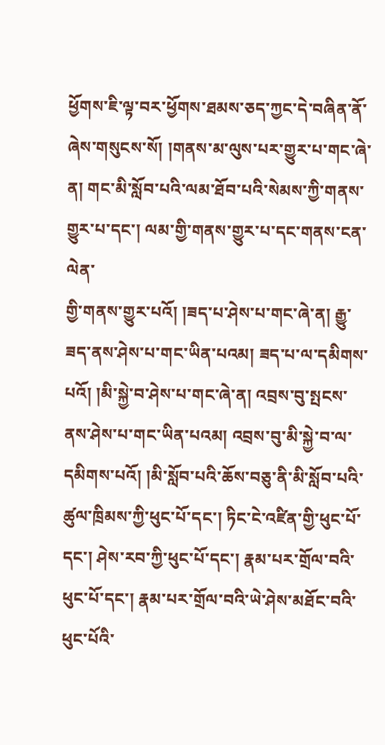ཕྱོགས་ཇི་ལྟ་བར་ཕྱོགས་ཐམས་ཅད་ཀྱང་དེ་བཞིན་ནོ་ཞེས་གསུངས་སོ། །གནས་མ་ལུས་པར་གྱུར་པ་གང་ཞེ་ན། གང་མི་སློབ་པའི་ལམ་ཐོབ་པའི་སེམས་ཀྱི་གནས་གྱུར་པ་དང་། ལམ་གྱི་གནས་གྱུར་པ་དང་གནས་ངན་ལེན་
གྱི་གནས་གྱུར་པའོ། །ཟད་པ་ཤེས་པ་གང་ཞེ་ན། རྒྱུ་ཟད་ནས་ཤེས་པ་གང་ཡིན་པའམ། ཟད་པ་ལ་དམིགས་པའོ། །མི་སྐྱེ་བ་ཤེས་པ་གང་ཞེ་ན། འབྲས་བུ་སྤངས་ནས་ཤེས་པ་གང་ཡིན་པའམ། འབྲས་བུ་མི་སྐྱེ་བ་ལ་དམིགས་པའོ། །མི་སློབ་པའི་ཆོས་བཅུ་ནི་མི་སློབ་པའི་ཚུལ་ཁྲིམས་ཀྱི་ཕུང་པོ་དང་། ཏིང་ངེ་འཛིན་གྱི་ཕུང་པོ་དང་། ཤེས་རབ་ཀྱི་ཕུང་པོ་དང་། རྣམ་པར་གྲོལ་བའི་ཕུང་པོ་དང་། རྣམ་པར་གྲོལ་བའི་ཡེ་ཤེས་མཐོང་བའི་ཕུང་པོའི་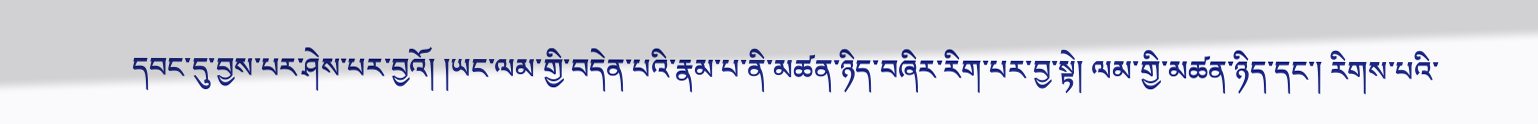དབང་དུ་བྱས་པར་ཤེས་པར་བྱའོ། །ཡང་ལམ་གྱི་བདེན་པའི་རྣམ་པ་ནི་མཚན་ཉིད་བཞིར་རིག་པར་བྱ་སྟེ། ལམ་གྱི་མཚན་ཉིད་དང་། རིགས་པའི་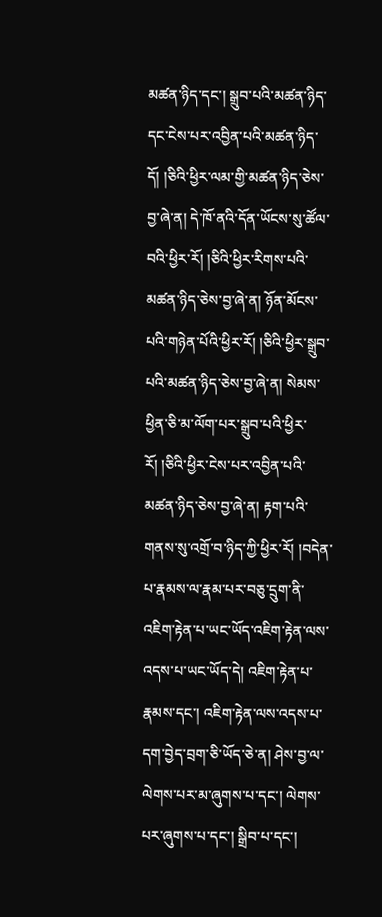མཚན་ཉིད་དང་། སྒྲུབ་པའི་མཚན་ཉིད་དང་ངེས་པར་འབྱིན་པའི་མཚན་ཉིད་དོ། །ཅིའི་ཕྱིར་ལམ་གྱི་མཚན་ཉིད་ཅེས་བྱ་ཞེ་ན། དེ་ཁོ་ནའི་དོན་ཡོངས་སུ་ཚོལ་བའི་ཕྱིར་རོ། །ཅིའི་ཕྱིར་རིགས་པའི་མཚན་ཉིད་ཅེས་བྱ་ཞེ་ན། ཉོན་མོངས་པའི་གཉེན་པོའི་ཕྱིར་རོ། །ཅིའི་ཕྱིར་སྒྲུབ་པའི་མཚན་ཉིད་ཅེས་བྱ་ཞེ་ན། སེམས་ཕྱིན་ཅི་མ་ལོག་པར་སྒྲུབ་པའི་ཕྱིར་རོ། །ཅིའི་ཕྱིར་ངེས་པར་འབྱིན་པའི་མཚན་ཉིད་ཅེས་བྱ་ཞེ་ན། རྟག་པའི་གནས་སུ་འགྲོ་བ་ཉིད་ཀྱི་ཕྱིར་རོ། །བདེན་པ་རྣམས་ལ་རྣམ་པར་བཅུ་དྲུག་ནི་འཇིག་རྟེན་པ་ཡང་ཡོད་འཇིག་རྟེན་ལས་འདས་པ་ཡང་ཡོད་དེ། འཇིག་རྟེན་པ་རྣམས་དང་། འཇིག་རྟེན་ལས་འདས་པ་དག་བྱེད་བྲག་ཅི་ཡོད་ཅེ་ན། ཤེས་བྱ་ལ་ལེགས་པར་མ་ཞུགས་པ་དང་། ལེགས་པར་ཞུགས་པ་དང་། སྒྲིབ་པ་དང་།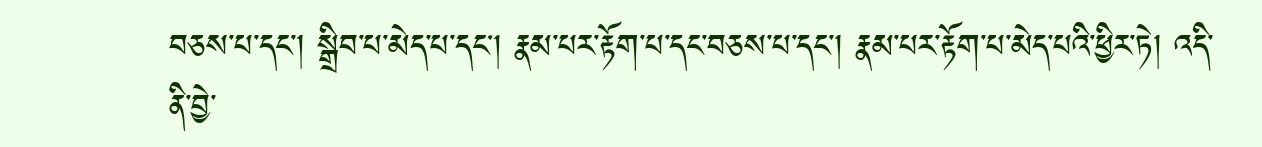བཅས་པ་དང་། སྒྲིབ་པ་མེད་པ་དང། རྣམ་པར་རྟོག་པ་དང་བཅས་པ་དང་། རྣམ་པར་རྟོག་པ་མེད་པའི་ཕྱིར་ཏེ། འདི་ནི་བྱེ་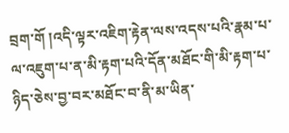བྲག་གོ །འདི་ལྟར་འཇིག་རྟེན་ལས་འདས་པའི་རྣམ་པ་ལ་འཇུག་པ་ན་མི་རྟག་པའི་དོན་མཐོང་གི་མི་རྟག་པ་ཉིད་ཅེས་བྱ་བར་མཐོང་བ་ནི་མ་ཡིན་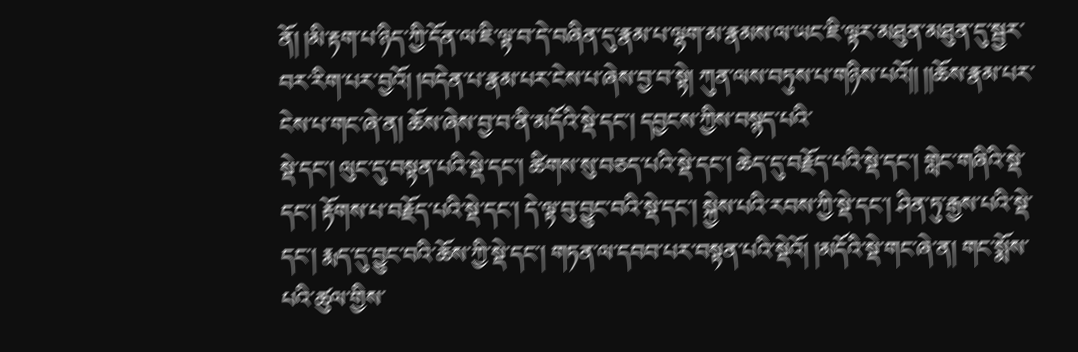ནོ། །མི་རྟག་པ་ཉིད་ཀྱི་དོན་ལ་ཇི་ལྟ་བ་དེ་བཞིན་དུ་རྣམ་པ་ལྷག་མ་རྣམས་ལ་ཡང་ཇི་ལྟར་མཐུན་མཐུན་དུ་སྦྱར་བར་རིག་པར་བྱའོ། །བདེན་པ་རྣམ་པར་ངེས་པ་ཞེས་བྱ་བ་སྟེ། ཀུན་ལས་བཏུས་པ་གཉིས་པའོ།། །།ཆོས་རྣམ་པར་ངེས་པ་གང་ཞེ་ན། ཆོས་ཞེས་བྱ་བ་ནི་མདོའི་སྡེ་དང་། དབྱངས་ཀྱིས་བསྙད་པའི་
སྡེ་དང་། ལུང་དུ་བསྟན་པའི་སྡེ་དང་། ཚིགས་སུ་བཅད་པའི་སྡེ་དང་། ཆེད་དུ་བརྗོད་པའི་སྡེ་དང་། གླེང་གཞིའི་སྡེ་དང་། རྟོགས་པ་བརྗོད་པའི་སྡེ་དང་། དེ་ལྟ་བུ་བྱུང་བའི་སྡེ་དང་། སྐྱེས་པའི་རབས་ཀྱི་སྡེ་དང་། ཤིན་ཏུ་རྒྱས་པའི་སྡེ་དང་། རྨད་དུ་བྱུང་བའི་ཆོས་ཀྱི་སྡེ་དང་། གཏན་ལ་དབབ་པར་བསྟན་པའི་སྡེའོ། །མདོའི་སྡེ་གང་ཞེ་ན། གང་སྨོས་པའི་ཚུལ་གྱིས་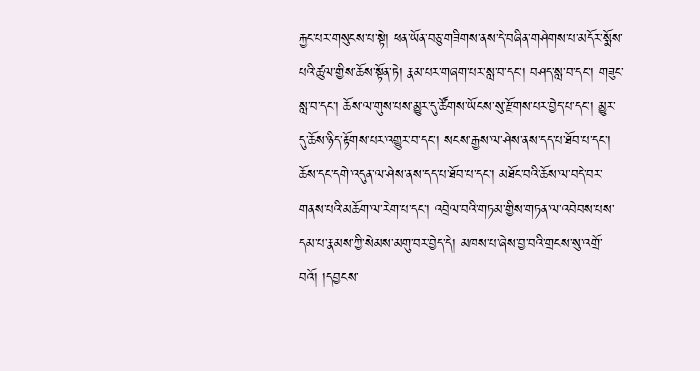རྐྱང་པར་གསུངས་པ་སྟེ། ཕན་ཡོན་བཅུ་གཟིགས་ནས་དེ་བཞིན་གཤེགས་པ་མདོར་སྨོས་པའི་ཚུལ་གྱིས་ཆོས་སྟོན་ཏེ། རྣམ་པར་གཞག་པར་སླ་བ་དང་། བཤད་སླ་བ་དང་། གཟུང་སླ་བ་དང་། ཆོས་ལ་གུས་པས་མྱུར་དུ་ཚོགས་ཡོངས་སུ་རྫོགས་པར་བྱེད་པ་དང་། མྱུར་དུ་ཆོས་ཉིད་རྟོགས་པར་འགྱུར་བ་དང་། སངས་རྒྱས་ལ་ཤེས་ནས་དད་པ་ཐོབ་པ་དང་། ཆོས་དང་དགེ་འདུན་ལ་ཤེས་ནས་དད་པ་ཐོབ་པ་དང་། མཐོང་བའི་ཆོས་ལ་བདེ་བར་གནས་པའི་མཆོག་ལ་རེག་པ་དང་། འབྲེལ་བའི་གཏམ་གྱིས་གཏན་ལ་འབེབས་པས་དམ་པ་རྣམས་ཀྱི་སེམས་མགུ་བར་བྱེད་དེ། མཁས་པ་ཞེས་བྱ་བའི་གྲངས་སུ་འགྲོ་བའོ། །དབྱངས་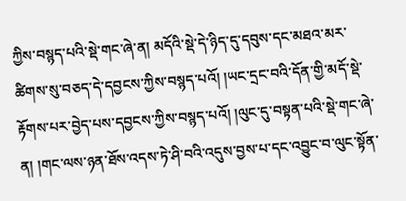ཀྱིས་བསྙད་པའི་སྡེ་གང་ཞེ་ན། མདོའི་སྡེ་དེ་ཉིད་དུ་དབུས་དང་མཐའ་མར་ཚིགས་སུ་བཅད་དེ་དབྱངས་ཀྱིས་བསྙད་པའོ། །ཡང་དྲང་བའི་དོན་གྱི་མདོ་སྡེ་རྟོགས་པར་བྱེད་པས་དབྱངས་ཀྱིས་བསྙད་པའོ། །ལུང་དུ་བསྟན་པའི་སྡེ་གང་ཞེ་ན། །གང་ལས་ཉན་ཐོས་འདས་ཏེ་ཤི་བའི་འདུས་བྱས་པ་དང་འབྱུང་བ་ལུང་སྟོན་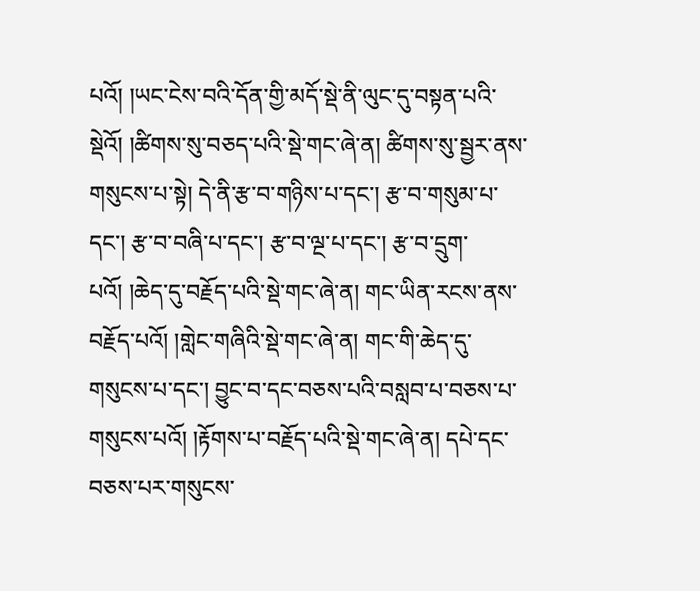པའོ། །ཡང་ངེས་བའི་དོན་གྱི་མདོ་སྡེ་ནི་ལུང་དུ་བསྟན་པའི་སྡེའོ། །ཚིགས་སུ་བཅད་པའི་སྡེ་གང་ཞེ་ན། ཚིགས་སུ་སྦྱར་ནས་གསུངས་པ་སྟེ། དེ་ནི་རྩ་བ་གཉིས་པ་དང་། རྩ་བ་གསུམ་པ་དང་། རྩ་བ་བཞི་པ་དང་། རྩ་བ་ལྔ་པ་དང་། རྩ་བ་དྲུག་པའོ། །ཆེད་དུ་བརྗོད་པའི་སྡེ་གང་ཞེ་ན། གང་ཡིན་རངས་ནས་བརྗོད་པའོ། །གླེང་གཞིའི་སྡེ་གང་ཞེ་ན། གང་གི་ཆེད་དུ་གསུངས་པ་དང་། བྱུང་བ་དང་བཅས་པའི་བསླབ་པ་བཅས་པ་གསུངས་པའོ། །རྟོགས་པ་བརྗོད་པའི་སྡེ་གང་ཞེ་ན། དཔེ་དང་བཅས་པར་གསུངས་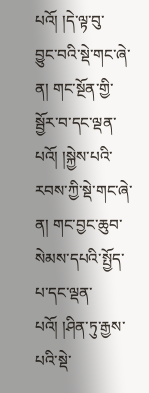པའོ། །དེ་ལྟ་བུ་
བྱུང་བའི་སྡེ་གང་ཞེ་ན། གང་སྔོན་གྱི་སྦྱོར་བ་དང་ལྡན་པའོ། །སྐྱེས་པའི་རབས་ཀྱི་སྡེ་གང་ཞེ་ན། གང་བྱང་ཆུབ་སེམས་དཔའི་སྤྱོད་པ་དང་ལྡན་པའོ། །ཤིན་ཏུ་རྒྱས་པའི་སྡེ་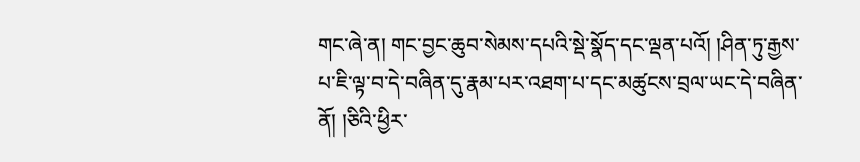གང་ཞེ་ན། གང་བྱང་ཆུབ་སེམས་དཔའི་སྡེ་སྣོད་དང་ལྡན་པའོ། །ཤིན་ཏུ་རྒྱས་པ་ཇི་ལྟ་བ་དེ་བཞིན་དུ་རྣམ་པར་འཐག་པ་དང་མཚུངས་བྲལ་ཡང་དེ་བཞིན་ནོ། །ཅིའི་ཕྱིར་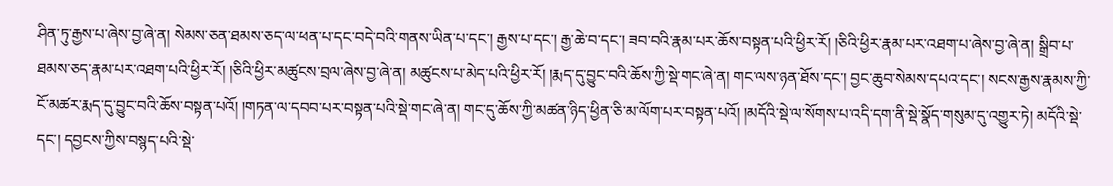ཤིན་ཏུ་རྒྱས་པ་ཞེས་བྱ་ཞེ་ན། སེམས་ཅན་ཐམས་ཅད་ལ་ཕན་པ་དང་བདེ་བའི་གནས་ཡིན་པ་དང་། རྒྱས་པ་དང་། རྒྱ་ཆེ་བ་དང་། ཟབ་བའི་རྣམ་པར་ཆོས་བསྟན་པའི་ཕྱིར་རོ། །ཅིའི་ཕྱིར་རྣམ་པར་འཐག་པ་ཞེས་བྱ་ཞེ་ན། སྒྲིབ་པ་ཐམས་ཅད་རྣམ་པར་འཐག་པའི་ཕྱིར་རོ། །ཅིའི་ཕྱིར་མཚུངས་བྲལ་ཞེས་བྱ་ཞེ་ན། མཚུངས་པ་མེད་པའི་ཕྱིར་རོ། །རྨད་དུ་བྱུང་བའི་ཆོས་ཀྱི་སྡེ་གང་ཞེ་ན། གང་ལས་ཉན་ཐོས་དང་། བྱང་ཆུབ་སེམས་དཔའ་དང་། སངས་རྒྱས་རྣམས་ཀྱི་ངོ་མཚར་རྨད་དུ་བྱུང་བའི་ཆོས་བསྟན་པའོ། །གཏན་ལ་དབབ་པར་བསྟན་པའི་སྡེ་གང་ཞེ་ན། གང་དུ་ཆོས་ཀྱི་མཚན་ཉིད་ཕྱིན་ཅི་མ་ལོག་པར་བསྟན་པའོ། །མདོའི་སྡེ་ལ་སོགས་པ་འདི་དག་ནི་སྡེ་སྣོད་གསུམ་དུ་འགྱུར་ཏེ། མདོའི་སྡེ་དང་། དབྱངས་ཀྱིས་བསྙད་པའི་སྡེ་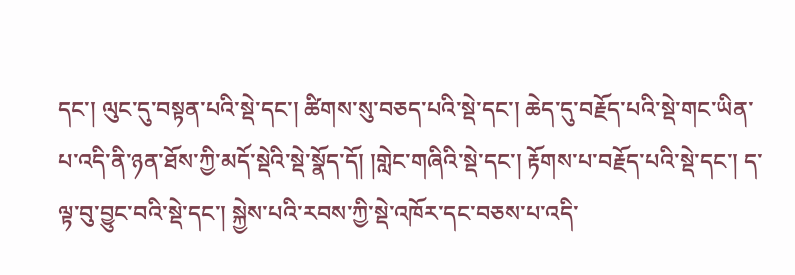དང་། ལུང་དུ་བསྟན་པའི་སྡེ་དང་། ཚིགས་སུ་བཅད་པའི་སྡེ་དང་། ཆེད་དུ་བརྗོད་པའི་སྡེ་གང་ཡིན་པ་འདི་ནི་ཉན་ཐོས་ཀྱི་མདོ་སྡེའི་སྡེ་སྣོད་དོ། །གླེང་གཞིའི་སྡེ་དང་། རྟོགས་པ་བརྗོད་པའི་སྡེ་དང་། ད་ལྟ་བུ་བྱུང་བའི་སྡེ་དང་། སྐྱེས་པའི་རབས་ཀྱི་སྡེ་འཁོར་དང་བཅས་པ་འདི་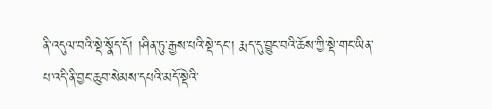ནི་འདུལ་བའི་སྡེ་སྣོད་དོ། །ཤིན་ཏུ་རྒྱས་པའི་སྡེ་དང་། རྨད་དུ་བྱུང་བའི་ཆོས་ཀྱི་སྡེ་གང་ཡིན་པ་འདི་ནི་བྱང་ཆུབ་སེམས་དཔའི་མདོ་སྡེའི་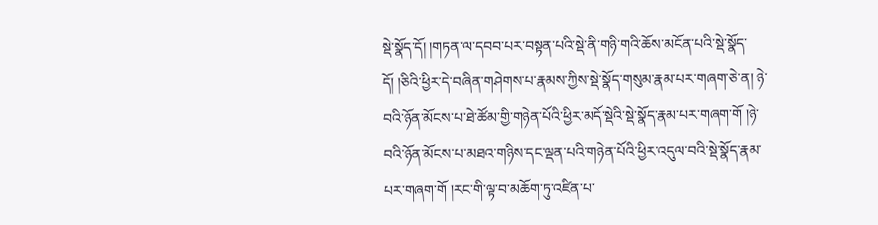སྡེ་སྣོད་དོ། །གཏན་ལ་དབབ་པར་བསྟན་པའི་སྡེ་ནི་གཉི་གའི་ཆོས་མངོན་པའི་སྡེ་སྣོད་དོ། །ཅིའི་ཕྱིར་དེ་བཞིན་གཤེགས་པ་རྣམས་ཀྱིས་སྡེ་སྣོད་གསུམ་རྣམ་པར་གཞག་ཅེ་ན། ཉེ་བའི་ཉོན་མོངས་པ་ཐེ་ཚོམ་གྱི་གཉེན་པོའི་ཕྱིར་མདོ་སྡེའི་སྡེ་སྣོད་རྣམ་པར་གཞག་གོ །ཉེ་བའི་ཉོན་མོངས་པ་མཐའ་གཉིས་དང་ལྡན་པའི་གཉེན་པོའི་ཕྱིར་འདུལ་བའི་སྡེ་སྣོད་རྣམ་པར་གཞག་གོ །རང་གི་ལྟ་བ་མཆོག་ཏུ་འཛིན་པ་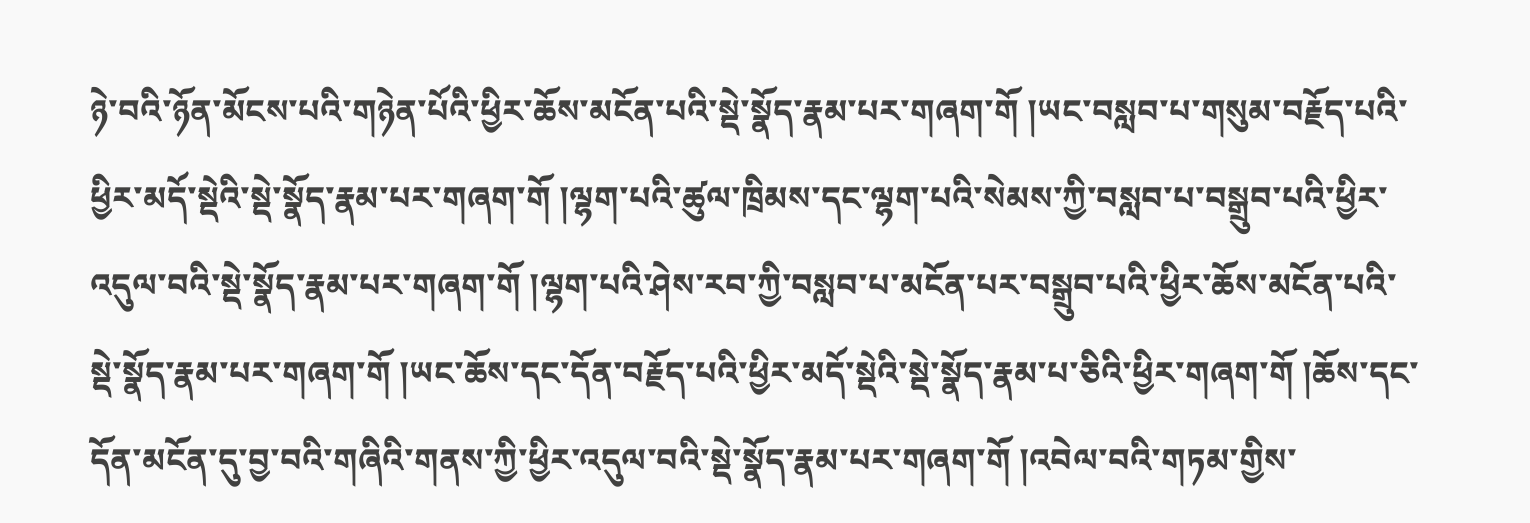ཉེ་བའི་ཉོན་མོངས་པའི་གཉེན་པོའི་ཕྱིར་ཆོས་མངོན་པའི་སྡེ་སྣོད་རྣམ་པར་གཞག་གོ །ཡང་བསླབ་པ་གསུམ་བརྗོད་པའི་ཕྱིར་མདོ་སྡེའི་སྡེ་སྣོད་རྣམ་པར་གཞག་གོ །ལྷག་པའི་ཚུལ་ཁྲིམས་དང་ལྷག་པའི་སེམས་ཀྱི་བསླབ་པ་བསྒྲུབ་པའི་ཕྱིར་འདུལ་བའི་སྡེ་སྣོད་རྣམ་པར་གཞག་གོ །ལྷག་པའི་ཤེས་རབ་ཀྱི་བསླབ་པ་མངོན་པར་བསྒྲུབ་པའི་ཕྱིར་ཆོས་མངོན་པའི་སྡེ་སྣོད་རྣམ་པར་གཞག་གོ །ཡང་ཆོས་དང་དོན་བརྗོད་པའི་ཕྱིར་མདོ་སྡེའི་སྡེ་སྣོད་རྣམ་པ་ཅིའི་ཕྱིར་གཞག་གོ །ཆོས་དང་དོན་མངོན་དུ་བྱ་བའི་གཞིའི་གནས་ཀྱི་ཕྱིར་འདུལ་བའི་སྡེ་སྣོད་རྣམ་པར་གཞག་གོ །འབེལ་བའི་གཏམ་གྱིས་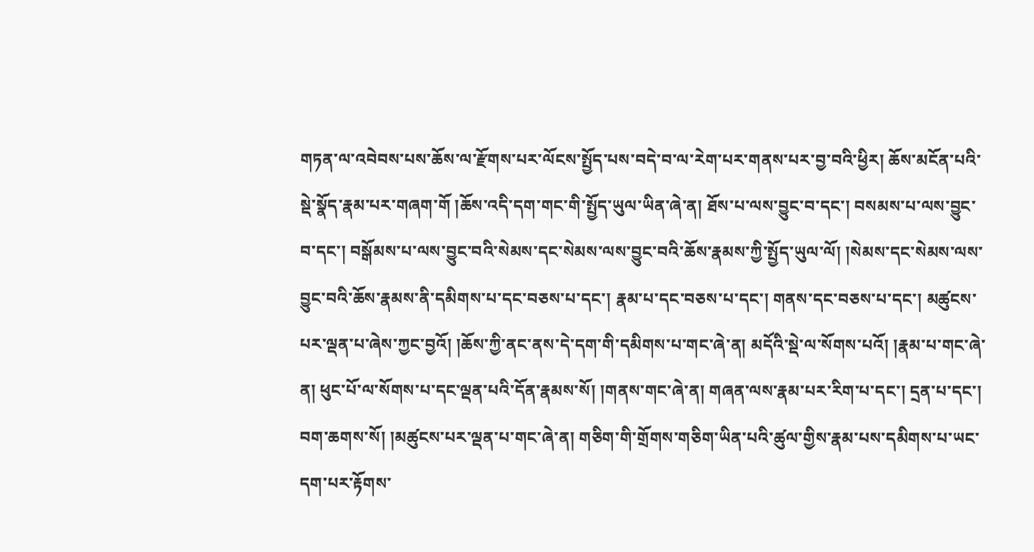གཏན་ལ་འབེབས་པས་ཆོས་ལ་རྫོགས་པར་ལོངས་སྤྱོད་པས་བདེ་བ་ལ་རེག་པར་གནས་པར་བྱ་བའི་ཕྱིར། ཆོས་མངོན་པའི་སྡེ་སྣོད་རྣམ་པར་གཞག་གོ །ཆོས་འདི་དག་གང་གི་སྤྱོད་ཡུལ་ཡིན་ཞེ་ན། ཐོས་པ་ལས་བྱུང་བ་དང་། བསམས་པ་ལས་བྱུང་བ་དང་། བསྒོམས་པ་ལས་བྱུང་བའི་སེམས་དང་སེམས་ལས་བྱུང་བའི་ཆོས་རྣམས་ཀྱི་སྤྱོད་ཡུལ་ལོ། །སེམས་དང་སེམས་ལས་བྱུང་བའི་ཆོས་རྣམས་ནི་དམིགས་པ་དང་བཅས་པ་དང་། རྣམ་པ་དང་བཅས་པ་དང་། གནས་དང་བཅས་པ་དང་། མཚུངས་པར་ལྡན་པ་ཞེས་ཀྱང་བྱའོ། །ཆོས་ཀྱི་ནང་ནས་དེ་དག་གི་དམིགས་པ་གང་ཞེ་ན། མདོའི་སྡེ་ལ་སོགས་པའོ། །རྣམ་པ་གང་ཞེ་ན། ཕུང་པོ་ལ་སོགས་པ་དང་ལྡན་པའི་དོན་རྣམས་སོ། །གནས་གང་ཞེ་ན། གཞན་ལས་རྣམ་པར་རིག་པ་དང་། དྲན་པ་དང་། བག་ཆགས་སོ། །མཚུངས་པར་ལྡན་པ་གང་ཞེ་ན། གཅིག་གི་གྲོགས་གཅིག་ཡིན་པའི་ཚུལ་གྱིས་རྣམ་པས་དམིགས་པ་ཡང་དག་པར་རྟོགས་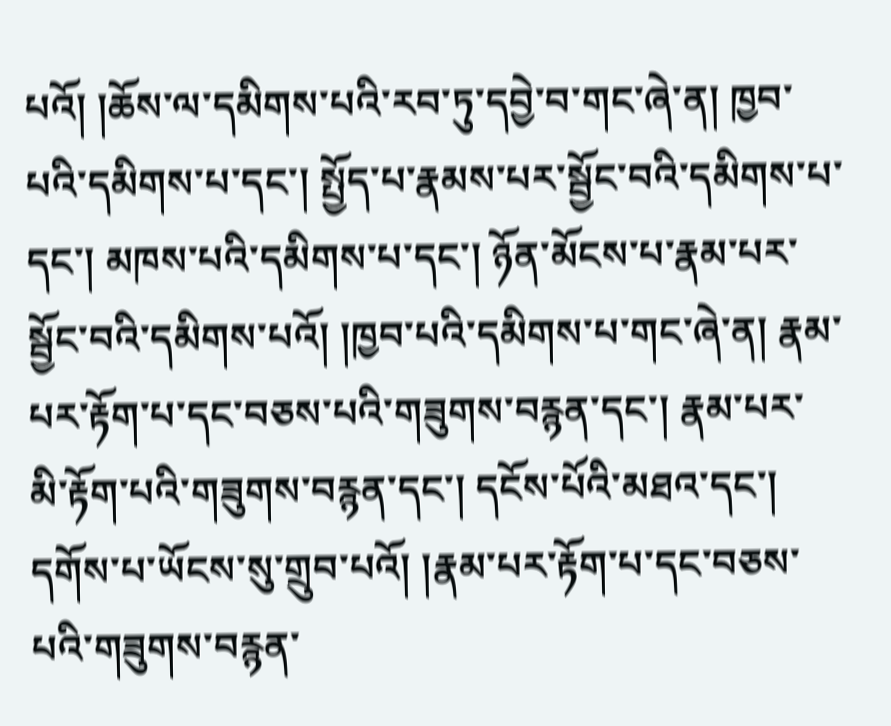པའོ། །ཆོས་ལ་དམིགས་པའི་རབ་ཏུ་དབྱེ་བ་གང་ཞེ་ན། ཁྱབ་པའི་དམིགས་པ་དང་། སྤྱོད་པ་རྣམས་པར་སྦྱོང་བའི་དམིགས་པ་དང་། མཁས་པའི་དམིགས་པ་དང་། ཉོན་མོངས་པ་རྣམ་པར་སྦྱོང་བའི་དམིགས་པའོ། །ཁྱབ་པའི་དམིགས་པ་གང་ཞེ་ན། རྣམ་པར་རྟོག་པ་དང་བཅས་པའི་གཟུགས་བརྙན་དང་། རྣམ་པར་
མི་རྟོག་པའི་གཟུགས་བརྙན་དང་། དངོས་པོའི་མཐའ་དང་། དགོས་པ་ཡོངས་སུ་གྲུབ་པའོ། །རྣམ་པར་རྟོག་པ་དང་བཅས་པའི་གཟུགས་བརྙན་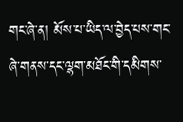གང་ཞེ་ན། མོས་པ་ཡིད་ལ་བྱེད་པས་གང་ཞེ་གནས་དང་ལྷག་མཐོང་གི་དམིགས་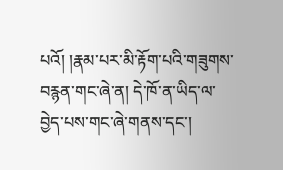པའོ། །རྣམ་པར་མི་རྟོག་པའི་གཟུགས་བརྙན་གང་ཞེ་ན། དེ་ཁོ་ན་ཡིད་ལ་བྱེད་པས་གང་ཞེ་གནས་དང་།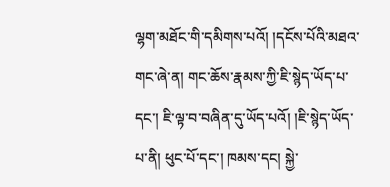ལྷག་མཐོང་གི་དམིགས་པའོ། །དངོས་པོའི་མཐའ་གང་ཞེ་ན། གང་ཆོས་རྣམས་ཀྱི་ཇི་སྙེད་ཡོད་པ་དང་། ཇི་ལྟ་བ་བཞིན་དུ་ཡོད་པའོ། །ཇི་སྙེད་ཡོད་པ་ནི། ཕུང་པོ་དང་། ཁམས་དང། སྐྱེ་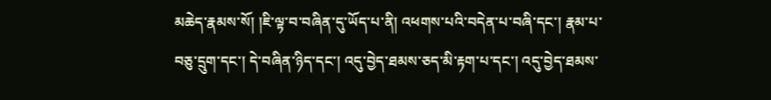མཆེད་རྣམས་སོ། །ཇི་ལྟ་བ་བཞིན་དུ་ཡོད་པ་ནི། འཕགས་པའི་བདེན་པ་བཞི་དང་། རྣམ་པ་བཅུ་དྲུག་དང་། དེ་བཞིན་ཉིད་དང་། འདུ་བྱེད་ཐམས་ཅད་མི་རྟག་པ་དང་། འདུ་བྱེད་ཐམས་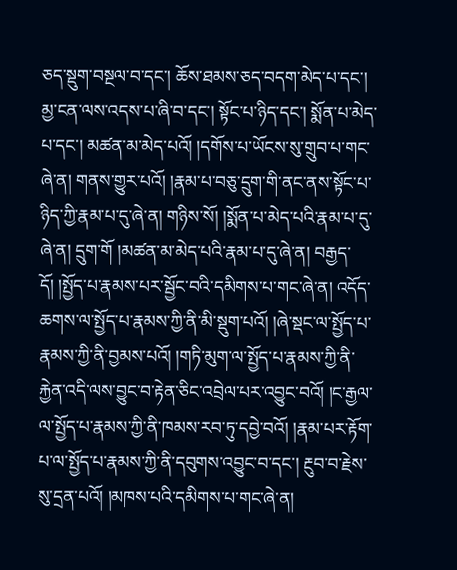ཅད་སྡུག་བསྔལ་བ་དང་། ཆོས་ཐམས་ཅད་བདག་མེད་པ་དང་། མྱ་ངན་ལས་འདས་པ་ཞི་བ་དང་། སྟོང་པ་ཉིད་དང་། སྨོན་པ་མེད་པ་དང་། མཚན་མ་མེད་པའོ། །དགོས་པ་ཡོངས་སུ་གྲུབ་པ་གང་ཞེ་ན། གནས་གྱུར་པའོ། །རྣམ་པ་བཅུ་དྲུག་གི་ནང་ནས་སྟོང་པ་ཉིད་ཀྱི་རྣམ་པ་དུ་ཞེ་ན། གཉིས་སོ། །སྨོན་པ་མེད་པའི་རྣམ་པ་དུ་ཞེ་ན། དྲུག་གོ །མཚན་མ་མེད་པའི་རྣམ་པ་དུ་ཞེ་ན། བརྒྱད་དོ། །སྤྱོད་པ་རྣམས་པར་སྦྱོང་བའི་དམིགས་པ་གང་ཞེ་ན། འདོད་ཆགས་ལ་སྤྱོད་པ་རྣམས་ཀྱི་ནི་མི་སྡུག་པའོ། །ཞེ་སྡང་ལ་སྤྱོད་པ་རྣམས་ཀྱི་ནི་བྱམས་པའོ། །གཏི་མུག་ལ་སྤྱོད་པ་རྣམས་ཀྱི་ནི་རྐྱེན་འདི་ལས་བྱུང་བ་རྟེན་ཅིང་འབྲེལ་པར་འབྱུང་བའོ། །ང་རྒྱལ་ལ་སྤྱོད་པ་རྣམས་ཀྱི་ནི་ཁམས་རབ་ཏུ་དབྱེ་བའོ། །རྣམ་པར་རྟོག་པ་ལ་སྤྱོད་པ་རྣམས་ཀྱི་ནི་དབུགས་འབྱུང་བ་དང་། རྔུབ་བ་རྗེས་སུ་དྲན་པའོ། །མཁས་པའི་དམིགས་པ་གང་ཞེ་ན།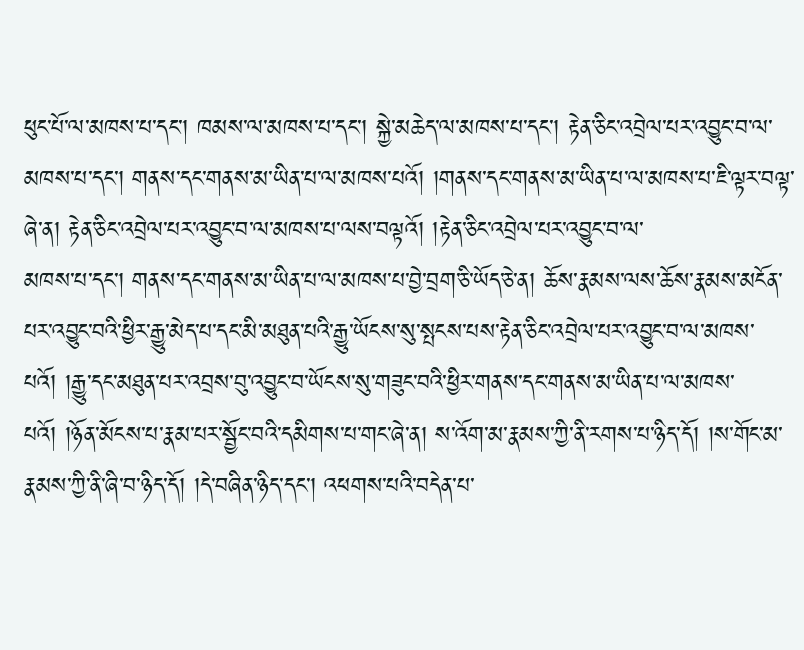ཕུང་པོ་ལ་མཁས་པ་དང་། ཁམས་ལ་མཁས་པ་དང་། སྐྱེ་མཆེད་ལ་མཁས་པ་དང་། རྟེན་ཅིང་འབྲེལ་པར་འབྱུང་བ་ལ་མཁས་པ་དང་། གནས་དང་གནས་མ་ཡིན་པ་ལ་མཁས་པའོ། །གནས་དང་གནས་མ་ཡིན་པ་ལ་མཁས་པ་ཇི་ལྟར་བལྟ་ཞེ་ན། རྟེན་ཅིང་འབྲེལ་པར་འབྱུང་བ་ལ་མཁས་པ་ལས་བལྟའོ། །རྟེན་ཅིང་འབྲེལ་པར་འབྱུང་བ་ལ་
མཁས་པ་དང་། གནས་དང་གནས་མ་ཡིན་པ་ལ་མཁས་པ་བྱེ་བྲག་ཅི་ཡོད་ཅེ་ན། ཆོས་རྣམས་ལས་ཆོས་རྣམས་མངོན་པར་འབྱུང་བའི་ཕྱིར་རྒྱུ་མེད་པ་དང་མི་མཐུན་པའི་རྒྱུ་ཡོངས་སུ་སྤངས་པས་རྟེན་ཅིང་འབྲེལ་པར་འབྱུང་བ་ལ་མཁས་པའོ། །རྒྱུ་དང་མཐུན་པར་འབྲས་བུ་འབྱུང་བ་ཡོངས་སུ་གཟུང་བའི་ཕྱིར་གནས་དང་གནས་མ་ཡིན་པ་ལ་མཁས་པའོ། །ཉོན་མོངས་པ་རྣམ་པར་སྦྱོང་བའི་དམིགས་པ་གང་ཞེ་ན། ས་འོག་མ་རྣམས་ཀྱི་ནི་རགས་པ་ཉིད་དོ། །ས་གོང་མ་རྣམས་ཀྱི་ནི་ཞི་བ་ཉིད་དོ། །དེ་བཞིན་ཉིད་དང་། འཕགས་པའི་བདེན་པ་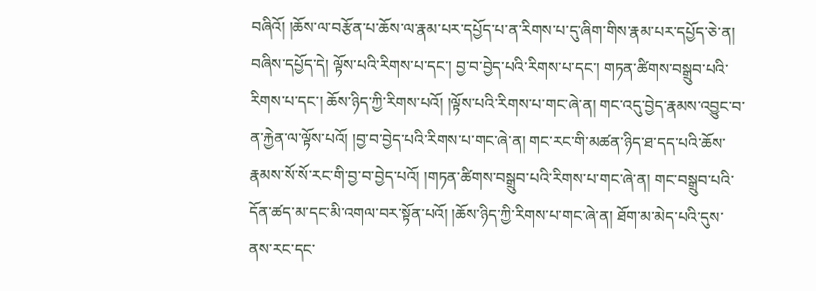བཞིའོ། །ཆོས་ལ་བརྩོན་པ་ཆོས་ལ་རྣམ་པར་དཔྱོད་པ་ན་རིགས་པ་དུ་ཞིག་གིས་རྣམ་པར་དཔྱོད་ཅེ་ན། བཞིས་དཔྱོད་དེ། ལྟོས་པའི་རིགས་པ་དང་། བྱ་བ་བྱེད་པའི་རིགས་པ་དང་། གཏན་ཚིགས་བསྒྲུབ་པའི་རིགས་པ་དང་། ཆོས་ཉིད་ཀྱི་རིགས་པའོ། །ལྟོས་པའི་རིགས་པ་གང་ཞེ་ན། གང་འདུ་བྱེད་རྣམས་འབྱུང་བ་ན་རྐྱེན་ལ་ལྟོས་པའོ། །བྱ་བ་བྱེད་པའི་རིགས་པ་གང་ཞེ་ན། གང་རང་གི་མཚན་ཉིད་ཐ་དད་པའི་ཆོས་རྣམས་སོ་སོ་རང་གི་བྱ་བ་བྱེད་པའོ། །གཏན་ཚིགས་བསྒྲུབ་པའི་རིགས་པ་གང་ཞེ་ན། གང་བསྒྲུབ་པའི་དོན་ཚད་མ་དང་མི་འགལ་བར་སྟོན་པའོ། །ཆོས་ཉིད་ཀྱི་རིགས་པ་གང་ཞེ་ན། ཐོག་མ་མེད་པའི་དུས་ནས་རང་དང་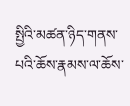སྤྱིའི་མཚན་ཉིད་གནས་པའི་ཆོས་རྣམས་ལ་ཆོས་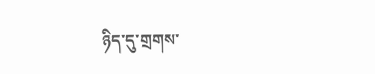ཉིད་དུ་གྲགས་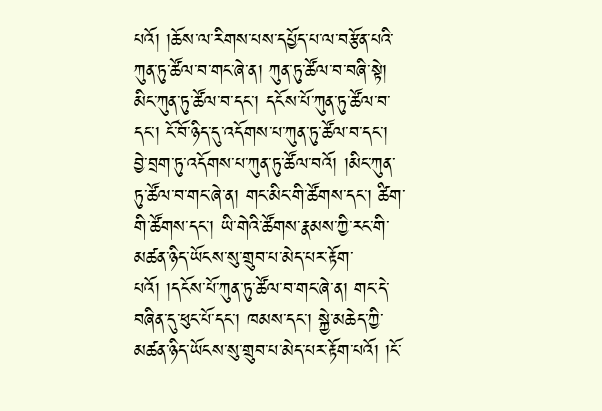པའོ། །ཆོས་ལ་རིགས་པས་དཔྱོད་པ་ལ་བརྩོན་པའི་ཀུན་ཏུ་ཚོལ་བ་གང་ཞེ་ན། ཀུན་ཏུ་ཚོལ་བ་བཞི་སྟེ། མིང་ཀུན་ཏུ་ཚོལ་བ་དང་། དངོས་པོ་ཀུན་ཏུ་ཚོལ་བ་དང་། ངོ་བོ་ཉིད་དུ་འདོགས་པ་ཀུན་ཏུ་ཚོལ་བ་དང་། བྱེ་བྲག་ཏུ་འདོགས་པ་ཀུན་ཏུ་ཚོལ་བའོ། །མིང་ཀུན་ཏུ་ཚོལ་བ་གང་ཞེ་ན། གང་མིང་གི་ཚོགས་དང་། ཚིག་གི་ཚོགས་དང་། ཡི་གེའི་ཚོགས་རྣམས་ཀྱི་རང་གི་མཚན་ཉིད་ཡོངས་སུ་གྲུབ་པ་མེད་པར་རྟོག་པའོ། །དངོས་པོ་ཀུན་ཏུ་ཚོལ་བ་གང་ཞེ་ན། གང་དེ་བཞིན་དུ་ཕུང་པོ་དང་། ཁམས་དང་། སྐྱེ་མཆེད་ཀྱི་མཚན་ཉིད་ཡོངས་སུ་གྲུབ་པ་མེད་པར་རྟོག་པའོ། །ངོ་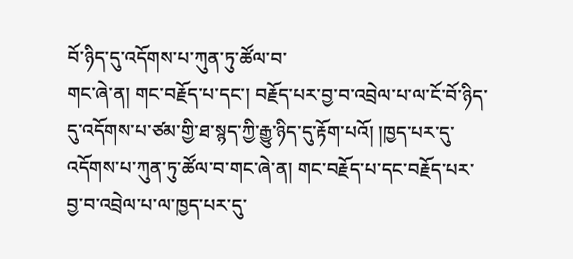བོ་ཉིད་དུ་འདོགས་པ་ཀུན་ཏུ་ཚོལ་བ་
གང་ཞེ་ན། གང་བརྗོད་པ་དང་། བརྗོད་པར་བྱ་བ་འབྲེལ་པ་ལ་ངོ་བོ་ཉིད་དུ་འདོགས་པ་ཙམ་གྱི་ཐ་སྙད་ཀྱི་རྒྱུ་ཉིད་དུ་རྟོག་པའོ། །ཁྱད་པར་དུ་འདོགས་པ་ཀུན་ཏུ་ཚོལ་བ་གང་ཞེ་ན། གང་བརྗོད་པ་དང་བརྗོད་པར་བྱ་བ་འབྲེལ་པ་ལ་ཁྱད་པར་དུ་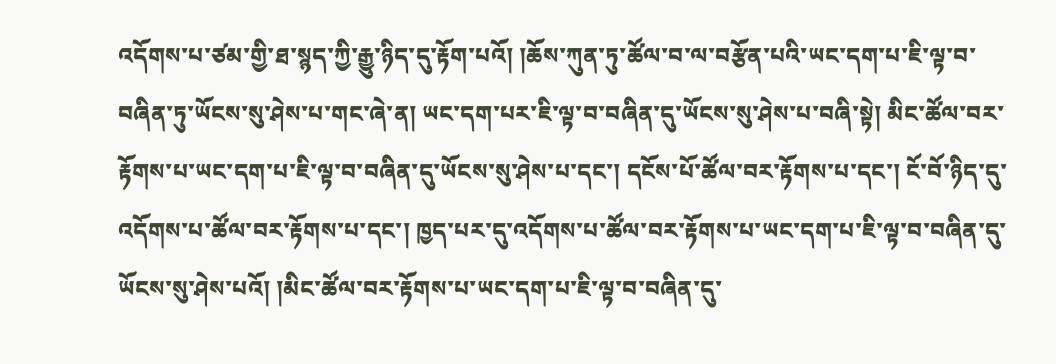འདོགས་པ་ཙམ་གྱི་ཐ་སྙད་ཀྱི་རྒྱུ་ཉིད་དུ་རྟོག་པའོ། །ཆོས་ཀུན་ཏུ་ཚོལ་བ་ལ་བརྩོན་པའི་ཡང་དག་པ་ཇི་ལྟ་བ་བཞིན་ཏུ་ཡོངས་སུ་ཤེས་པ་གང་ཞེ་ན། ཡང་དག་པར་ཇི་ལྟ་བ་བཞིན་དུ་ཡོངས་སུ་ཤེས་པ་བཞི་སྟེ། མིང་ཚོལ་བར་རྟོགས་པ་ཡང་དག་པ་ཇི་ལྟ་བ་བཞིན་དུ་ཡོངས་སུ་ཤེས་པ་དང་། དངོས་པོ་ཚོལ་བར་རྟོགས་པ་དང་། ངོ་བོ་ཉིད་དུ་འདོགས་པ་ཚོལ་བར་རྟོགས་པ་དང་། ཁྱད་པར་དུ་འདོགས་པ་ཚོལ་བར་རྟོགས་པ་ཡང་དག་པ་ཇི་ལྟ་བ་བཞིན་དུ་ཡོངས་སུ་ཤེས་པའོ། །མིང་ཚོལ་བར་རྟོགས་པ་ཡང་དག་པ་ཇི་ལྟ་བ་བཞིན་དུ་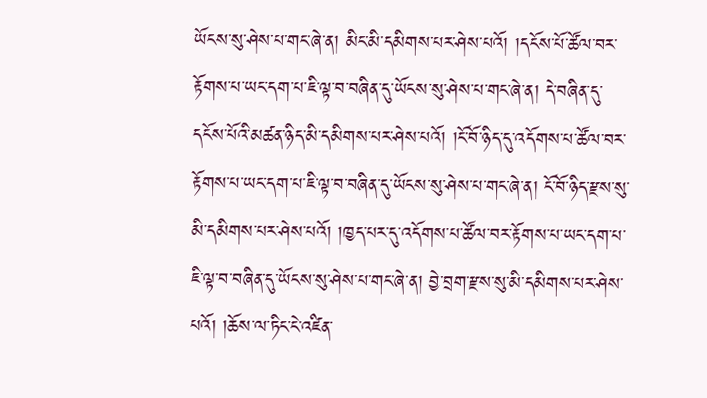ཡོངས་སུ་ཤེས་པ་གང་ཞེ་ན། མིང་མི་དམིགས་པར་ཤེས་པའོ། །དངོས་པོ་ཚོལ་བར་རྟོགས་པ་ཡང་དག་པ་ཇི་ལྟ་བ་བཞིན་དུ་ཡོངས་སུ་ཤེས་པ་གང་ཞེ་ན། དེ་བཞིན་དུ་དངོས་པོའི་མཚན་ཉིད་མི་དམིགས་པར་ཤེས་པའོ། །ངོ་བོ་ཉིད་དུ་འདོགས་པ་ཚོལ་བར་རྟོགས་པ་ཡང་དག་པ་ཇི་ལྟ་བ་བཞིན་དུ་ཡོངས་སུ་ཤེས་པ་གང་ཞེ་ན། ངོ་བོ་ཉིད་རྫས་སུ་མི་དམིགས་པར་ཤེས་པའོ། །ཁྱད་པར་དུ་འདོགས་པ་ཚོལ་བར་རྟོགས་པ་ཡང་དག་པ་ཇི་ལྟ་བ་བཞིན་དུ་ཡོངས་སུ་ཤེས་པ་གང་ཞེ་ན། བྱེ་བྲག་རྫས་སུ་མི་དམིགས་པར་ཤེས་པའོ། །ཆོས་ལ་ཏིང་ངེ་འཛིན་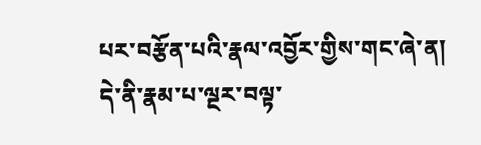པར་བརྩོན་པའི་རྣལ་འབྱོར་གྱིས་གང་ཞེ་ན། དེ་ནི་རྣམ་པ་ལྔར་བལྟ་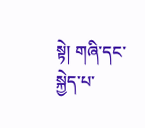སྟེ། གཞི་དང་སྐྱེད་པ་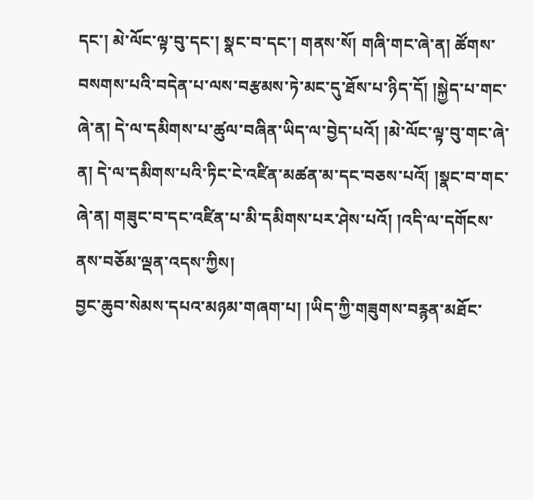དང་། མེ་ལོང་ལྟ་བུ་དང་། སྣང་བ་དང་། གནས་སོ། གཞི་གང་ཞེ་ན། ཚོགས་བསགས་པའི་བདེན་པ་ལས་བརྩམས་ཏེ་མང་དུ་ཐོས་པ་ཉིད་དོ། །སྐྱེད་པ་གང་ཞེ་ན། དེ་ལ་དམིགས་པ་ཚུལ་བཞིན་ཡིད་ལ་བྱེད་པའོ། །མེ་ལོང་ལྟ་བུ་གང་ཞེ་ན། དེ་ལ་དམིགས་པའི་ཏིང་ངེ་འཛིན་མཚན་མ་དང་བཅས་པའོ། །སྣང་བ་གང་ཞེ་ན། གཟུང་བ་དང་འཛིན་པ་མི་དམིགས་པར་ཤེས་པའོ། །འདི་ལ་དགོངས་ནས་བཅོམ་ལྡན་འདས་ཀྱིས།
བྱང་ཆུབ་སེམས་དཔའ་མཉམ་གཞག་པ། །ཡིད་ཀྱི་གཟུགས་བརྙན་མཐོང་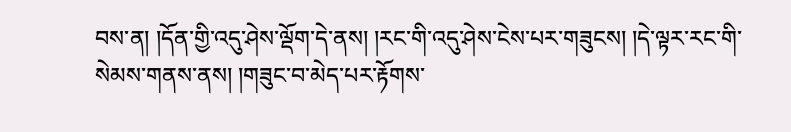བས་ན། །དོན་གྱི་འདུ་ཤེས་ལྡོག་དེ་ནས། །རང་གི་འདུ་ཤེས་ངེས་པར་གཟུངས། །དེ་ལྟར་རང་གི་སེམས་གནས་ནས། །གཟུང་བ་མེད་པར་རྟོགས་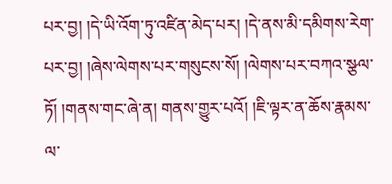པར་བྱ། །དེ་ཡི་འོག་ཏུ་འཛིན་མེད་པར། །དེ་ནས་མི་དམིགས་རེག་པར་བྱ། །ཞེས་ལེགས་པར་གསུངས་སོ། །ལེགས་པར་བཀའ་སྩལ་ཏོ། །གནས་གང་ཞེ་ན། གནས་གྱུར་པའོ། །ཇི་ལྟར་ན་ཆོས་རྣམས་ལ་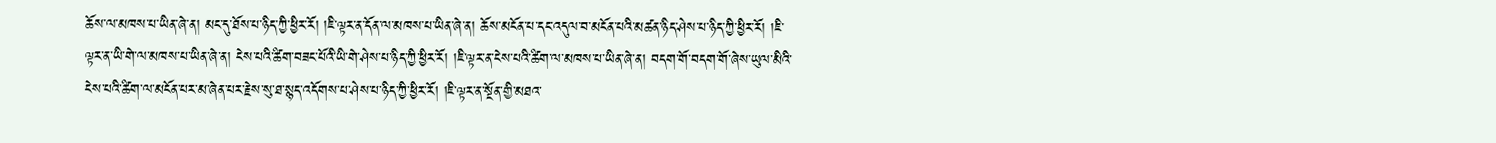ཆོས་ལ་མཁས་པ་ཡིན་ཞེ་ན། མང་དུ་ཐོས་པ་ཉིད་ཀྱི་ཕྱིར་རོ། །ཇི་ལྟར་ན་དོན་ལ་མཁས་པ་ཡིན་ཞེ་ན། ཆོས་མངོན་པ་དང་འདུལ་བ་མངོན་པའི་མཚན་ཉིད་ཤེས་པ་ཉིད་ཀྱི་ཕྱིར་རོ། །ཇི་ལྟར་ན་ཡི་གེ་ལ་མཁས་པ་ཡིན་ཞེ་ན། ངེས་པའི་ཚིག་བཟང་པོའི་ཡི་གེ་ཤེས་པ་ཉིད་ཀྱི་ཕྱིར་རོ། །ཇི་ལྟར་ན་ངེས་པའི་ཚིག་ལ་མཁས་པ་ཡིན་ཞེ་ན། བདག་གོ་བདག་གོ་ཞེས་ཡུལ་མིའི་ངེས་པའི་ཚིག་ལ་མངོན་པར་མ་ཞེན་པར་རྗེས་སུ་ཐ་སྙད་འདོགས་པ་ཤེས་པ་ཉིད་ཀྱི་ཕྱིར་རོ། །ཇི་ལྟར་ན་སྔོན་གྱི་མཐའ་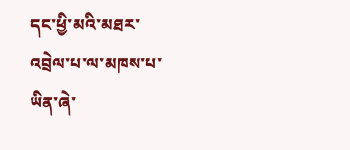དང་ཕྱི་མའི་མཐར་འབྲེལ་པ་ལ་མཁས་པ་ཡིན་ཞེ་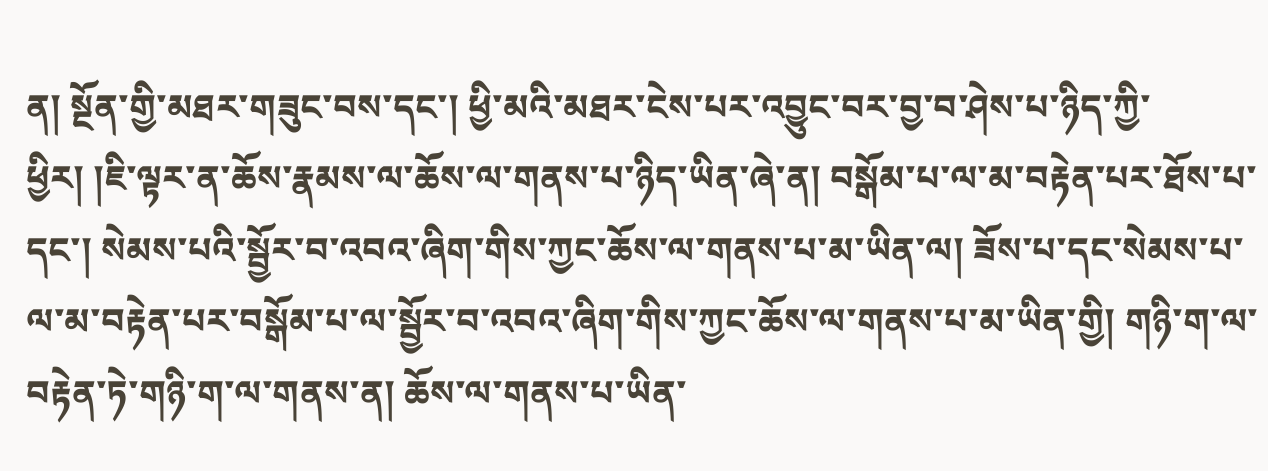ན། སྔོན་གྱི་མཐར་གཟུང་བས་དང་། ཕྱི་མའི་མཐར་ངེས་པར་འབྱུང་བར་བྱ་བ་ཤེས་པ་ཉིད་ཀྱི་ཕྱིར། །ཇི་ལྟར་ན་ཆོས་རྣམས་ལ་ཆོས་ལ་གནས་པ་ཉིད་ཡིན་ཞེ་ན། བསྒོམ་པ་ལ་མ་བརྟེན་པར་ཐོས་པ་དང་། སེམས་པའི་སྦྱོར་བ་འབའ་ཞིག་གིས་ཀྱང་ཆོས་ལ་གནས་པ་མ་ཡིན་ལ། ཟོས་པ་དང་སེམས་པ་ལ་མ་བརྟེན་པར་བསྒོམ་པ་ལ་སྦྱོར་བ་འབའ་ཞིག་གིས་ཀྱང་ཆོས་ལ་གནས་པ་མ་ཡིན་གྱི། གཉི་ག་ལ་བརྟེན་ཏེ་གཉི་ག་ལ་གནས་ན། ཆོས་ལ་གནས་པ་ཡིན་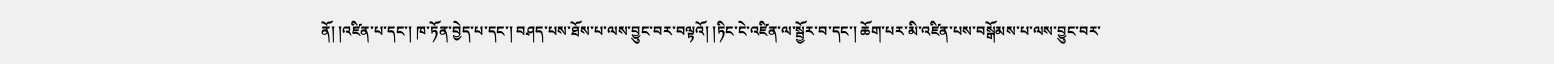ནོ། །འཛིན་པ་དང་། ཁ་ཏོན་བྱེད་པ་དང་། བཤད་པས་ཐོས་པ་ལས་བྱུང་བར་བལྟའོ། །ཏིང་ངེ་འཛིན་ལ་སྦྱོར་བ་དང་། ཆོག་པར་མི་འཛིན་པས་བསྒོམས་པ་ལས་བྱུང་བར་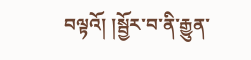བལྟའོ། །སྦྱོར་བ་ནི་རྒྱུན་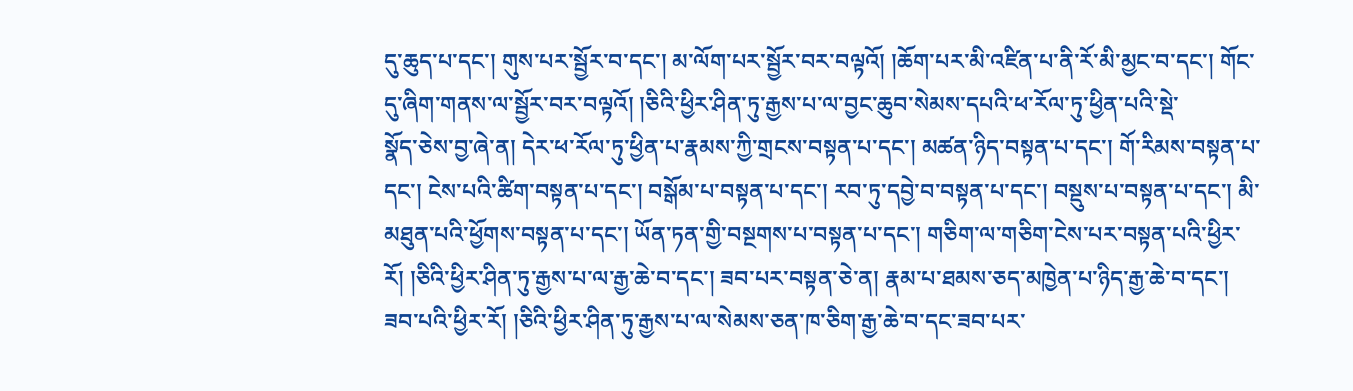དུ་ཆུད་པ་དང་། གུས་པར་སྦྱོར་བ་དང་། མ་ལོག་པར་སྦྱོར་བར་བལྟའོ། །ཆོག་པར་མི་འཛིན་པ་ནི་རོ་མི་མྱང་བ་དང་། གོང་དུ་ཞིག་གནས་ལ་སྦྱོར་བར་བལྟའོ། །ཅིའི་ཕྱིར་ཤིན་ཏུ་རྒྱས་པ་ལ་བྱང་ཆུབ་སེམས་དཔའི་ཕ་རོལ་ཏུ་ཕྱིན་པའི་སྡེ་
སྣོད་ཅེས་བྱ་ཞེ་ན། དེར་ཕ་རོལ་ཏུ་ཕྱིན་པ་རྣམས་ཀྱི་གྲངས་བསྟན་པ་དང་། མཚན་ཉིད་བསྟན་པ་དང་། གོ་རིམས་བསྟན་པ་དང་། ངེས་པའི་ཚིག་བསྟན་པ་དང་། བསྒོམ་པ་བསྟན་པ་དང་། རབ་ཏུ་དབྱེ་བ་བསྟན་པ་དང་། བསྡུས་པ་བསྟན་པ་དང་། མི་མཐུན་པའི་ཕྱོགས་བསྟན་པ་དང་། ཡོན་ཏན་གྱི་བསྔགས་པ་བསྟན་པ་དང་། གཅིག་ལ་གཅིག་ངེས་པར་བསྟན་པའི་ཕྱིར་རོ། །ཅིའི་ཕྱིར་ཤིན་ཏུ་རྒྱས་པ་ལ་རྒྱ་ཆེ་བ་དང་། ཟབ་པར་བསྟན་ཅེ་ན། རྣམ་པ་ཐམས་ཅད་མཁྱེན་པ་ཉིད་རྒྱ་ཆེ་བ་དང་། ཟབ་པའི་ཕྱིར་རོ། །ཅིའི་ཕྱིར་ཤིན་ཏུ་རྒྱས་པ་ལ་སེམས་ཅན་ཁ་ཅིག་རྒྱ་ཆེ་བ་དང་ཟབ་པར་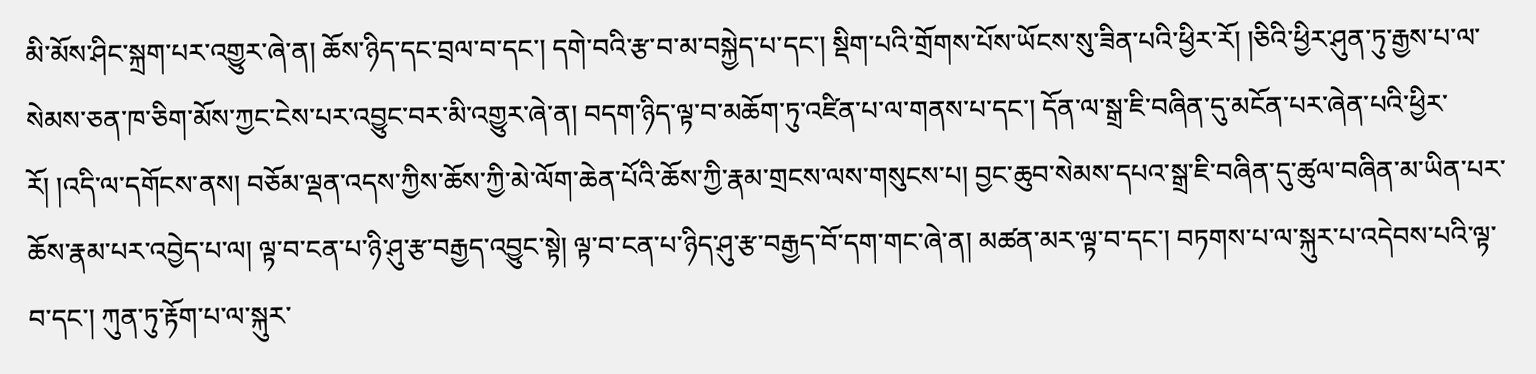མི་མོས་ཤིང་སྐྲག་པར་འགྱུར་ཞེ་ན། ཆོས་ཉིད་དང་བྲལ་བ་དང་། དགེ་བའི་རྩ་བ་མ་བསྐྱེད་པ་དང་། སྡིག་པའི་གྲོགས་པོས་ཡོངས་སུ་ཟིན་པའི་ཕྱིར་རོ། །ཅིའི་ཕྱིར་ཤུན་ཏུ་རྒྱས་པ་ལ་སེམས་ཅན་ཁ་ཅིག་མོས་ཀྱང་ངེས་པར་འབྱུང་བར་མི་འགྱུར་ཞེ་ན། བདག་ཉིད་ལྟ་བ་མཆོག་ཏུ་འཛིན་པ་ལ་གནས་པ་དང་། དོན་ལ་སྒྲ་ཇི་བཞིན་དུ་མངོན་པར་ཞེན་པའི་ཕྱིར་རོ། །འདི་ལ་དགོངས་ནས། བཅོམ་ལྡན་འདས་ཀྱིས་ཆོས་ཀྱི་མེ་ལོག་ཆེན་པོའི་ཆོས་ཀྱི་རྣམ་གྲངས་ལས་གསུངས་པ། བྱང་ཆུབ་སེམས་དཔའ་སྒྲ་ཇི་བཞིན་དུ་ཚུལ་བཞིན་མ་ཡིན་པར་ཆོས་རྣམ་པར་འབྱེད་པ་ལ། ལྟ་བ་ངན་པ་ཉི་ཤུ་རྩ་བརྒྱད་འབྱུང་སྟེ། ལྟ་བ་ངན་པ་ཉིད་ཤུ་རྩ་བརྒྱད་བོ་དག་གང་ཞེ་ན། མཚན་མར་ལྟ་བ་དང་། བཏགས་པ་ལ་སྐུར་པ་འདེབས་པའི་ལྟ་བ་དང་། ཀུན་ཏུ་རྟོག་པ་ལ་སྐུར་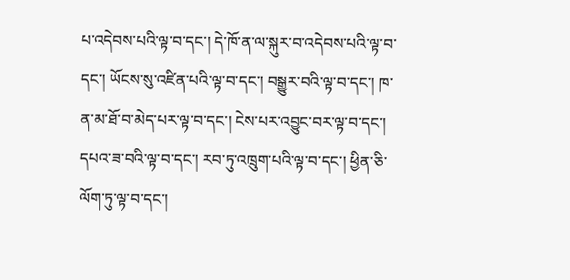པ་འདེབས་པའི་ལྟ་བ་དང་། དེ་ཁོ་ན་ལ་སྐུར་བ་འདེབས་པའི་ལྟ་བ་དང་། ཡོངས་སུ་འཛིན་པའི་ལྟ་བ་དང་། བསྒྱུར་བའི་ལྟ་བ་དང་། ཁ་ན་མ་ཐོ་བ་མེད་པར་ལྟ་བ་དང་། ངེས་པར་འབྱུང་བར་ལྟ་བ་དང་། དཔའ་ཟ་བའི་ལྟ་བ་དང་། རབ་ཏུ་འཁྲུག་པའི་ལྟ་བ་དང་། ཕྱིན་ཅི་ལོག་ཏུ་ལྟ་བ་དང་།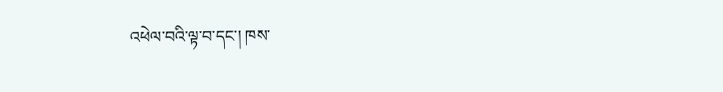འཕེལ་བའི་ལྟ་བ་དང་། ཁས་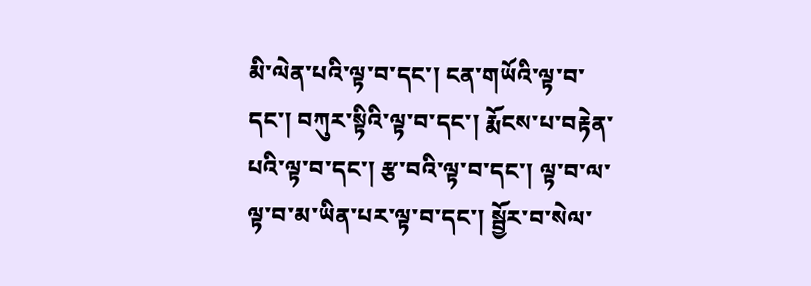མི་ལེན་པའི་ལྟ་བ་དང་། ངན་གཡོའི་ལྟ་བ་དང་། བཀུར་སྟིའི་ལྟ་བ་དང་། རྨོངས་པ་བརྟེན་པའི་ལྟ་བ་དང་། རྩ་བའི་ལྟ་བ་དང་། ལྟ་བ་ལ་ལྟ་བ་མ་ཡིན་པར་ལྟ་བ་དང་། སྦྱོར་བ་སེལ་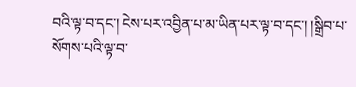བའི་ལྟ་བ་དང་། ངེས་པར་འབྱིན་པ་མ་ཡིན་པར་ལྟ་བ་དང་། །སྒྲིབ་པ་སོགས་པའི་ལྟ་བ་